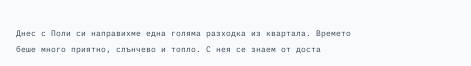Днес с Поли си направихме една голяма разходка из квартала. Времето беше много приятно, слънчево и топло. С нея се знаем от доста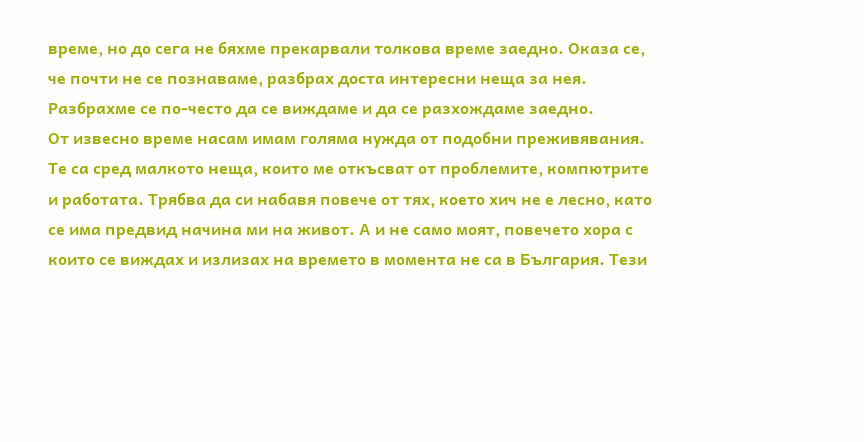време, но до сега не бяхме прекарвали толкова време заедно. Оказа се, че почти не се познаваме, разбрах доста интересни неща за нея. Разбрахме се по-често да се виждаме и да се разхождаме заедно.
От извесно време насам имам голяма нужда от подобни преживявания. Те са сред малкото неща, които ме откъсват от проблемите, компютрите и работата. Трябва да си набавя повече от тях, което хич не е лесно, като се има предвид начина ми на живот. А и не само моят, повечето хора с които се виждах и излизах на времето в момента не са в България. Тези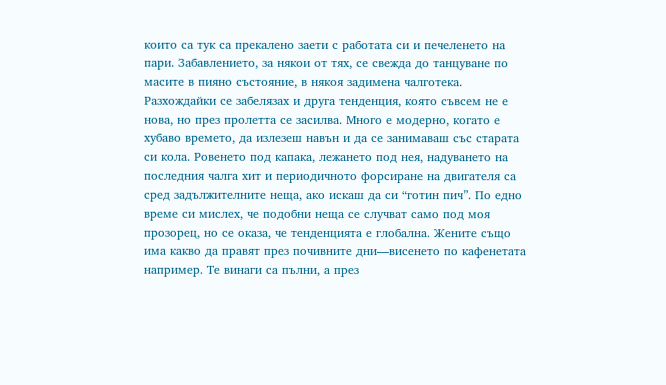които са тук са прекалено заети с работата си и печеленето на пари. Забавлението, за някои от тях, се свежда до танцуване по масите в пияно състояние, в някоя задимена чалготека. Разхождайки се забелязах и друга тенденция, която съвсем не е нова, но през пролетта се засилва. Много е модерно, когато е хубаво времето, да излезеш навън и да се занимаваш със старата си кола. Ровенето под капака, лежането под нея, надуването на последния чалга хит и периодичното форсиране на двигателя са сред задължителните неща, ако искаш да си “готин пич”. По едно време си мислех, че подобни неща се случват само под моя прозорец, но се оказа, че тенденцията е глобална. Жените също има какво да правят през почивните дни—висенето по кафенетата например. Те винаги са пълни, а през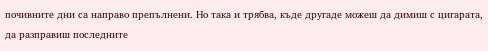почивните дни са направо препълнени. Но така и трябва, къде другаде можеш да димиш с цигарата, да разправиш последните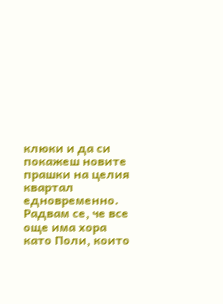клюки и да си покажеш новите прашки на целия квартал едновременно.
Радвам се, че все още има хора като Поли, които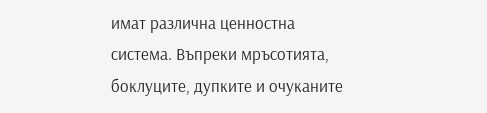имат различна ценностна система. Въпреки мръсотията, боклуците, дупките и очуканите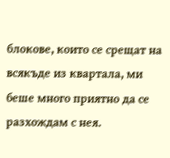блокове, които се срещат на всякъде из квартала, ми беше много приятно да се разхождам с нея.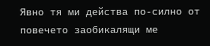Явно тя ми действа по-силно от повечето заобикалящи ме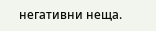негативни неща.